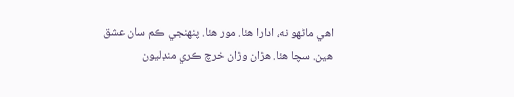اھي ماڻهو نه، ادارا ھئا. مور ھئا. پنهنجي ڪم سان عشق ھين. سچا ھئا. ھڙان وڙان خرچ ڪري منڊليون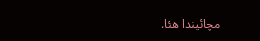مچائيندا ھئا.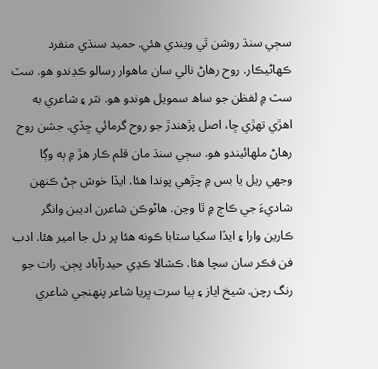سڄي سنڌ روشن ٿي ويندي ھئي. حميد سنڌي منفرد ڪھاڻيڪار. روح رھاڻ نالي سان ماھوار رسالو ڪڍندو ھو. سٽ سٽ ۾ لفظن جو ساھ سمويل ھوندو ھو. نثر ۽ شاعري به اھڙي تھڙي ڇا، اصل پڙھندڙ جو روح گرمائي ڇڏي. جشن روح رھاڻ ملھائيندو ھو. سڄي سنڌ مان قلم ڪار ھڙ ۾ ٻه وڳا وجهي ريل يا بس ۾ چڙھي پوندا ھئا. ايڏا خوش ڄڻ ڪنهن شاديءَ جي ڪاڄ ۾ ٿا وڃن. ھاڻوڪن شاعرن اديبن وانگر ڪارين وارا ۽ ايڏا سکيا ستابا ڪونه ھئا پر دل جا امير ھئا. ادب فن فڪر سان سچا ھئا. ڪشالا ڪڍي حيدرآباد پڄن. رات جو رنگ رچن. شيخ اياز ۽ ٻيا سرت ڀريا شاعر پنهنجي شاعري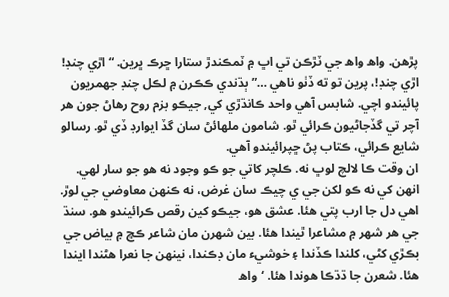پڙھن. واھ واھ جي ٽڙڪن تي اڀ ۾ ٽمڪندڙ ستارا ڇرڪ ڀرين. “اڙي چنڊ! اڙي چنڊ!، پرين تو ته ڏٺو ناهي …” ٻڌندي ڪڪرن ۾ لڪل چنڊ جھمريون پائيندو اچي. شابس آهي واحد ڪانڌڙي کي, جيڪو بزم روح رھاڻ جون ھر آچر تي گڏجاڻيون ڪرائي ٿو. شامون ملھائڻ سان گڏ ايوارڊ ڏي ٿو. رسالو شايع ڪرائي، ڪتاب پڻ ڇپرائيندو آهي.
ان وقت ڪا لالچ لوڀ نه. ڪلچر کاتي جو ڪو وجود نه ھو جو سار لھي. انهن کي نه ڪو لکن جي ي چيڪ سان غرض، نه ڪنهن معاوضي جي لوڙ. اھي دل جا ارب پتي ھئا. عشق ھو، جيڪو کين رقص ڪرائيندو ھو. سنڌ جي ھر شھر ۾ مشاعرا ٿيندا ھئا. بين شھرن مان شاعر ڪڇ ۾ بياض جي بڪڙي کڻي، کلندا ڪڏندا ۽ خوشيء مان ڊڪندا، نينهن جا نعرا ھڻندا ايندا ھئا. شعرن جا ڌڌڪا ھوندا ھئا. ‘واھ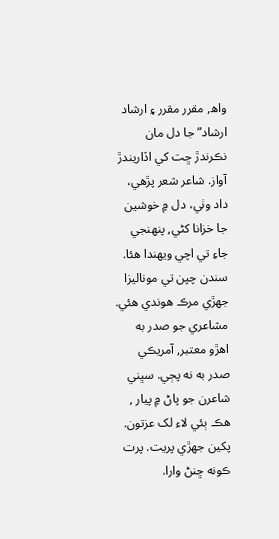واھ, مقرر مقرر ۽ ارشاد ارشاد” جا دل مان نڪرندڙ ڇت کي اڏاريندڙ آواز. شاعر شعر پڙھي، داد وٺي، دل ۾ خوشين جا خزانا کڻي, پنهنجي جاءِ تي اچي ويھندا ھئا. سندن چپن تي موناليزا جھڙي مرڪ ھوندي ھئي. مشاعري جو صدر به اھڙو معتبر, آمريڪي صدر به نه پڄي. سڀني شاعرن جو پاڻ ۾ پيار , ھڪ ٻئي لاء لک عزتون. پکين جھڙي پريت. پرت ڪونه ڇنڻ وارا.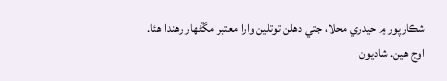شڪارپور ۾ حيدري محلا، جتي دھلن توتلين وارا معتبر مڱڻھار رھندا ھئا. اوج ھين. شاديون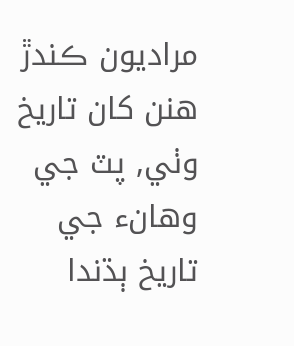مراديون ڪندڙ ھنن کان تاريخ وٺي, پٽ جي وھانء جي تاريخ ٻڌندا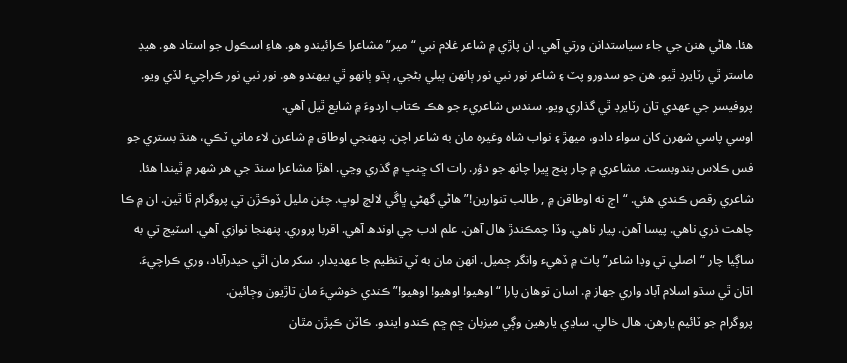ھئا. ھاڻي ھنن جي جاء سياستدانن ورتي آهي. ان پاڙي ۾ شاعر غلام نبي “مير” مشاعرا ڪرائيندو ھو. ھاءِ اسڪول جو استاد ھو. ھيڊ ماستر ٿي رٽايرڊ ٿيو. ھن جو سدورو پٽ ۽ شاعر نور نبي نور ٻانھن ٻيلي بڻجي, ٻڌو ٻانھو ٿي بيھندو ھو. نور نبي نور ڪراچيء لڏي ويو. پروفيسر جي عھدي تان رٽايرڊ ٿي گذاري ويو. سندس شاعريء جو ھڪ ڪتاب اردوءَ ۾ شايع ٿيل آهي.
اوسي پاسي شھرن کان سواء دادو، ميھڙ ۽ نواب شاه وغيره مان به شاعر اچن. پنهنجي اوطاق ۾ شاعرن لاء ماني ٽڪي، ھنڌ بستري جو فس ڪلاس بندوبست. مشاعري ۾ چار پنج ڀيرا چانھ جو دؤر. رات اک ڇنڀ ۾ گذري وڃي. اھڙا مشاعرا سنڌ جي ھر شھر ۾ ٿيندا ھئا. شاعري رقص ڪندي ھئي. “اڄ نه اوطاقن ۾ , طالب تنوارين!” ھاڻي گهڻي ڀاڱي لالچ لوڀ. چئن مليل ڏوڪڙن تي پروگرام ٿا ٿين. ان ۾ ڪا چاھت ذري ناهي. پيسا آهن. پيار ناهي. وڏا چمڪندڙ ھال آهن. علم ادب چي اوندھ آهي. اقربا پروري. پنهنجا نوازي آهي. اسٽيج تي به ساڳيا چار “اصلي تي وڊا شاعر” پاٽ ۾ ڏھيء وانگر ڄميل. انهن مان به ٽي تنظيم جا عھديدار. سکر مان اٿي حيدرآباد، وري ڪراچيءَ.
اتان ٿي سڌو اسلام آباد واري جھاز ۾. اسان توهان پارا “اوھيو! اوھيو! اوھيو!” ڪندي خوشيءَ مان تاڙيون وڄائين.
پروگرام جو ٽائيم يارھن. ھال خالي. ساڍي يارھين وڳي ميزبان ڇم ڇم ڪندو ايندو. ڪاٽن ڪپڙن مٿان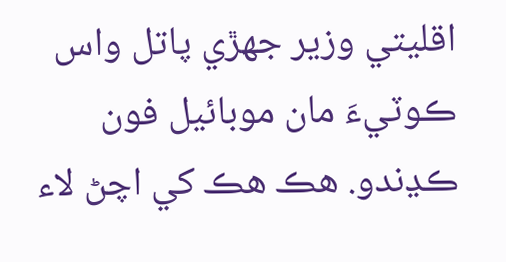اقليتي وزير جھڙي پاتل واس ڪوٽيءَ مان موبائيل فون ڪڍندو. ھڪ ھڪ کي اچڻ لاء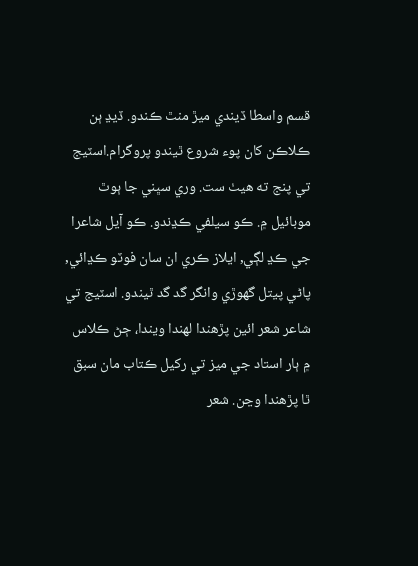قسم واسطا ڏيندي ميڙ منٿ ڪندو. ڏيڍ ٻن ڪلاڪن کان پوء شروع ٿيندو پروگرام.اسٽيج تي پنج ته ھيٺ ست. وري سڀني جا ٻوٿ موبائيل ۾. ڪو سيلفي ڪڍندو. ڪو آيل شاعرا جي ڪڍ لڳي, ايلاز ڪري ان سان فوٽو ڪڍائي, پاڻي پيتل گھوڙي وانگر گد گد ٿيندو. اسٽيج تي شاعر شعر ائين پڙھندا لھندا ويندا، ڄڻ ڪلاس ۾ ٻار استاد جي ميز تي رکيل ڪتاب مان سبق ٿا پڙھندا وڃن. شعر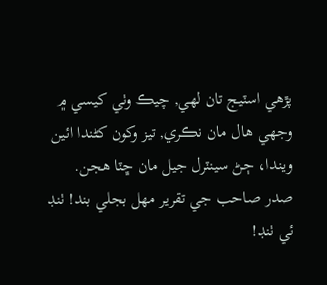پڙھي اسٽيج تان لھي, چيڪ وٺي کيسي ۾ وجهي ھال مان نڪري, تيز وکون کڻندا ائين ويندا، ڄڻ سينٽرل جيل مان ڇٽا ھجن. صدر صاحب جي تقرير مھل بجلي بند! ٺنڊ ئي ٺنڊ!